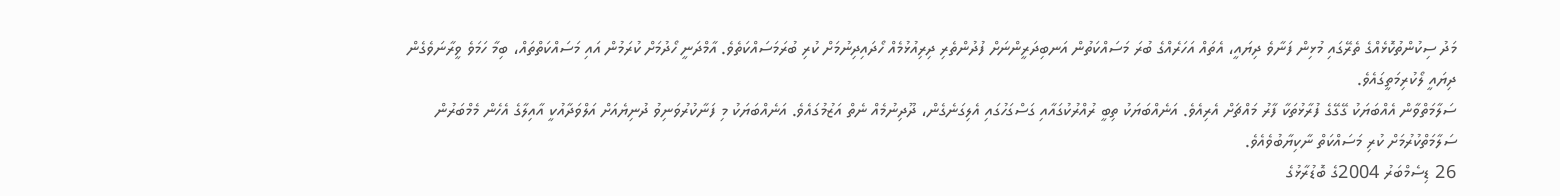މަދު ސިކުންތުކޮޅެއްގެ ތެރޭގައި މުޅިން ފަނާވެ ދިޔައީ، އެތައް އަހަރެއްގެ ބުރަ މަސައްކަތުން އަނބިދަރީންނަށް ފުދުންތެރި ދިރިއުޅުމެއް ހޯދައިދިނުމަށް ކުރި ބުރަމަސައްކަތެވެ. އާމްދަނީ ހޯދުމަށް ކުރަމުން އައި މަސައްކަތްތައް، ބިމާ ހަމަވެ ވީރާނަވެގެން ދިޔައީ ލޯކުރިމަތީގައެވެ.
ސަލާމަތްވާން އެއްބަޔަކު ގޭގޭގެ ފުރާޅުތަކާ ފާރު މައްޗަށް އެރިއެވެ. އަނެއްބަޔަކު ތިބީ ރުއްރުކުގައާއި ގަސްގަހުގައި އެލިގަނެގެން، ދޫދިނުމެއް ނެތް އަޒުމުގައެވެ. އަނެއްބަޔަކު މި ފަނާކުރުވަނިވު ދުނިޔެއަށް އަލްވަދާއުކީ އާއިލާގެ އެހެން މެމްބަރުން ސަލާމަތްކުރުމަށް ކުރި މަސައްކަތް ނާކިޔާބުވެއެވެ.
26 ޑިސެމްބަރު 2004ގެ ބޮޑުރާޅުގެ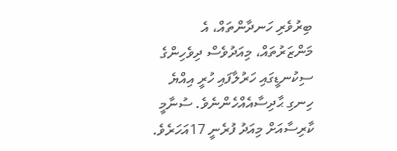ބިރުވެރި ހަނދާންތައް، އެ މަންޒަރުތައް، މިއަދުވެސް ދިވެހިންގެ ސިކުނޑީގައި ހަރުލާފައި ހުރީ އިއްޔެ ހިނގި ޙާދިސާއެއްހެންނެވެ. ސުނާމީ ކާރިސާއަށް މިއަދު ފުރެނީ 17އަހަރެވެ.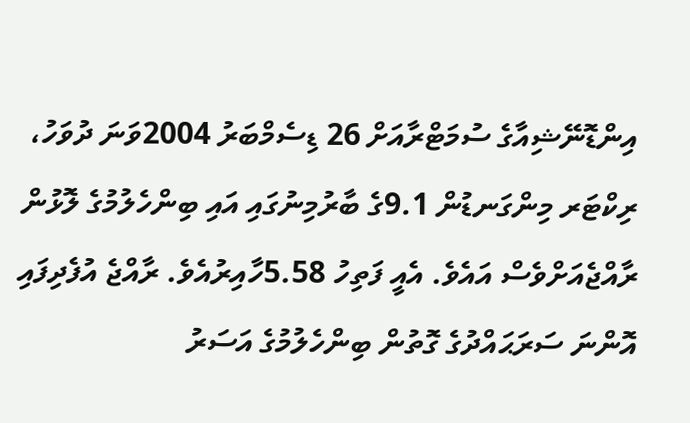އިންޑޮނޭޝިއާގެ ސުމަޓްރާއަށް 26 ޑިސެމްބަރު 2004ވަނަ ދުވަހު، ރިކްޓަރ މިންގަނޑުން 9.1ގެ ބާރުމިނުގައި އައި ބިންހެލުމުގެ ލޮޅުން ރާއްޖެއަށްވެސް އައެވެ. އެއީ ފަތިހު 5.58ހާއިރުއެވެ. ރާއްޖެ އުފެދިފައި އޮންނަ ސަރަޙައްދުގެ ގޮތުން ބިންހެލުމުގެ އަސަރު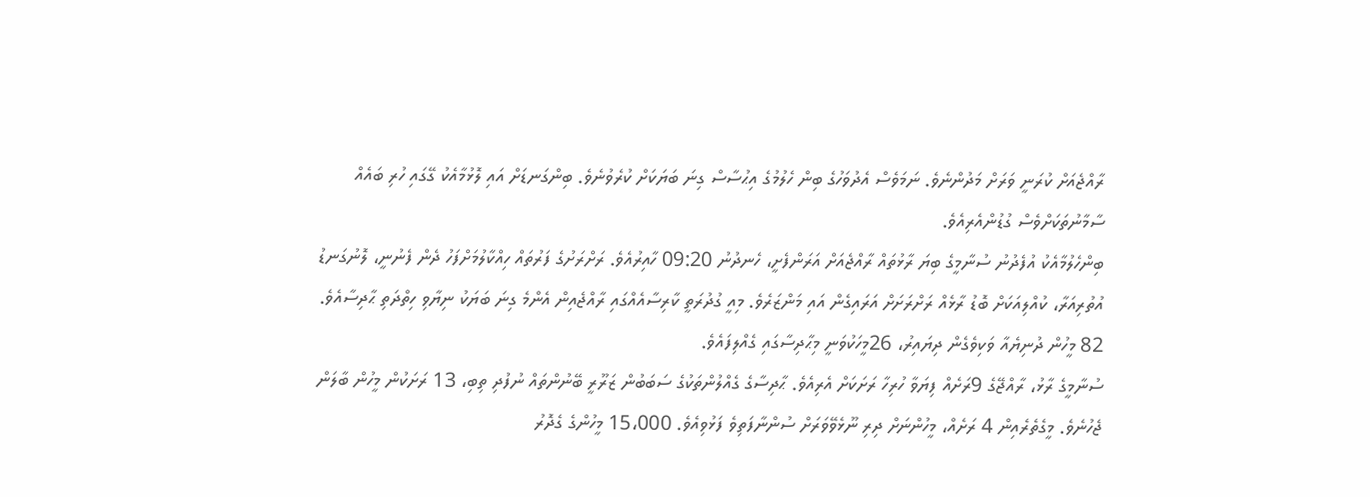ރާއްޖެއަށް ކުރަނީ ވަރަށް މަދުންނެވެ. ނަމަވެސް އެދުވަހުގެ ބިން ހެލުމުގެ އިޙުސާސް ގިނަ ބަޔަކަށް ކުރެވުނެވެ. ބިންގަނޑަށް އައި ލޮޅުމާއެކު ގޭގައި ހުރި ބައެއް ސާމާނުތަކަށްވެސް ގުޑުންއެރިއެވެ.
ބިންހެލުމާއެކު އުފެދުނު ސުނާމީގެ ބިޔަ ރާޅުތައް ރާއްޖެއަށް އަރަންފެށީ، ހެނދުނު 09:20 ހާއިރުއެވެ. ރަށްރަށުގެ ފަރުތައް ހިއްކާލުމަށްފަހު ދެން ފެނުނީ، ލޮނުގަނޑު އުތުރިއަރާ، ކުއްލިއަކަށް ބޮޑު ރާޅެއް ރަށްރަށަށް އަރައިގެން އައި މަންޒަރެވެ. މިއީ ގުދުރަތީ ކާރިސާއެއްގައި ރާއްޖެއިން އެންމެ ގިނަ ބަޔަކު ނިޔާވި ހިތްދަތި ޙާދިސާއެވެ. 82 މީހުން ދުނިޔެއާ ވަކިވެގެން ދިޔައިރު، 26މީހަކުވަނީ މިޙާދިސާގައި ގެއްލިފައެވެ.
ސުނާމީގެ ރާޅު، ރާއްޖޭގެ 9ރަށެއް ފިޔަވާ ހުރިހާ ރަށަކަށް އެރިއެވެ. ޙާދިސާގެ ގެއްލުންތަކުގެ ސަބަބުން ޒަރޫރީ ބޭނުންތައް ނުފުދި ތިބި، 13 ރަށަކުން މީހުން ބާލަން ޖެހުނެވެ. މީގެތެރެއިން 4 ރަށެއް، މީހުންނަށް ދިރި ނޫޅެވޭވަރަށް ސުންނާފަތިވެ ފަޅުވިއެވެ. 15،000 މީހުންގެ ގެދޮރު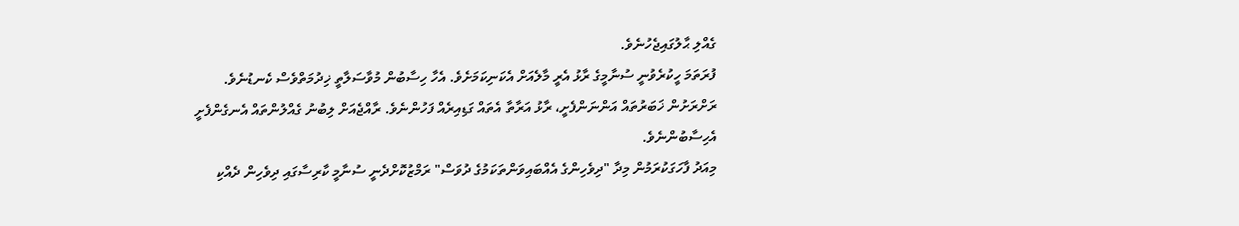ގެއްލި ޙާލުގައިޖެހުނެވެ.
ފުރަތަމަ ހީކުރެވުނީ ސުނާމީގެ ރާޅު އެރީ މާލެއަށް އެކަނިކަމަށެވެ. އެހާ ހިސާބުން މުވާސަލާތީ ޚިދުމަތްވެސް ކެނޑުނެވެ. ރަށްރަށުން ޚަބަރުތައް އަންނަންފެށީ، ރާޅު އަރާތާ އެތައް ގަޑިއިރެއް ފަހުންނެވެ. ރާއްޖެއަށް ލިބުނު ގެއްލުންތައް އެނގެންފެށީ އެހިސާބުންނެވެ.
މިއަދު ފާހަގަކުރަމުން މިދާ "ދިވެހިންގެ އެއްބައިވަންތަކަމުގެ ދުވަސް" ރަމްޒުކޮށްދެނީ ސުނާމީ ކާރިސާގައި ދިވެހިން ދެއްކި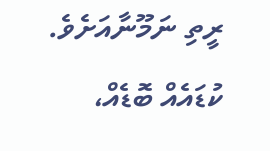ރީތި ނަމޫނާއަށެވެ. ކުޑައެއް ބޮޑެއް،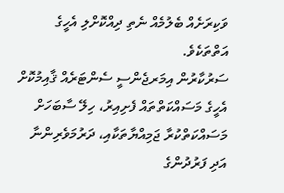ވަކިރަށެއް ބެލުމެއް ނެތި ދިއްކޮށްލި އެހީގެ އަތްތަކެވެ.
ސަރުކާރުން އިމަރޖެންސީ ސެންޓަރެއް ޤާއިމުކޮށް އެހީގެ މަސައްކަތްތައް ފެށިއިރު، ހިލޭ ސާބަހަށް މަސައްކަތްކުރާ ޖަމިއްޔާތަކާއި، ދަރުމަވެރިންނާ އަދި ފަރުދުންގެ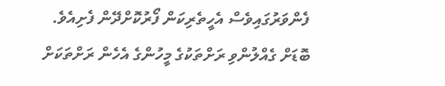ފެންވަރުގައިވެސް އެހީތެރިކަން ފޯރުކޮށްދޭން ފެށިއެވެ.
ބޮޑަށް ގެއްލުންވި ރަށްތަކުގެ މީހުންގެ އެހެން ރަށްތަކަށް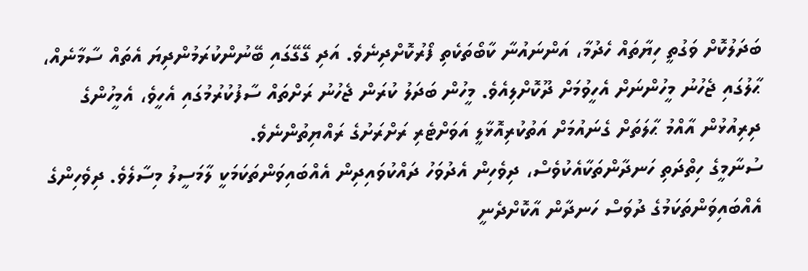ބަދަލުކޮށް ވަގުތީ ހިޔާތައް ހެދުމާ، އަންނައުނާ ކާބޯތަކެތި ފޯރުކޮށްދިނެވެ. އަދި ގޭގޭގައި ބޭނުންކުރަމުންދިޔަ އެތައް ސާމާނެއް، ޙާލުގައި ޖެހުނު މީހުންނަށް އެހީވުމަށް ދޫކޮށްލިއެވެ. މީހުން ބަދަލު ކުރަން ޖެހުނު ރަށްތައް ސާފުކުރުމުގައި އެހީވެ، އެމީހުންގެ ދިރިއުޅުން އާއްމު ޙާލަތަށް ގެނައުމަށް އަތުކުރިއޮޅާލީ އަވަށްޓެރި ރަށްރަށުގެ ރައްޔިތުންނެވެ.
ސުނާމީގެ ހިތްދަތި ހަނދާންތަކާއެކުވެސް، ދިވެހިން އެދުވަހު ދައްކުވައިދިން އެއްބައިވަންތަކަމަކީ ލާމަސީލު މިސާލެވެ. ދިވެހިންގެ އެއްބައިވަންތަކަމުގެ ދުވަސް ހަނދާން އާކޮށްދެނީ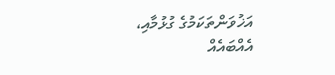އަޚުވަންތަކަމުގެ ގުޅުމާއި، އެއްބައެއް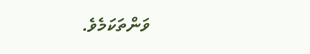ވަންތަކަމެވެ.